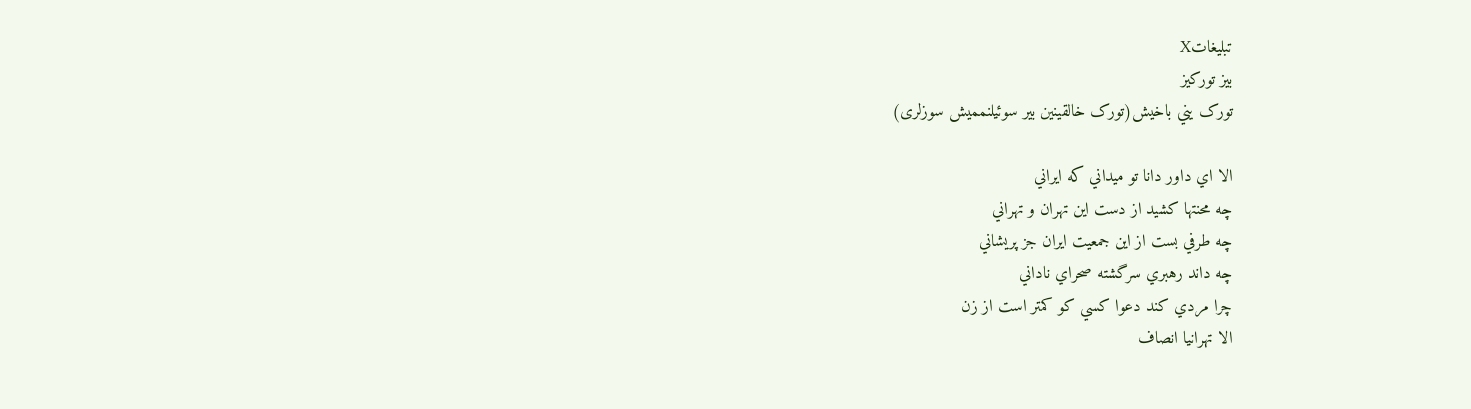تبليغاتX
بیز تورکیز
تورک يني باخيش(تورک خالقینین بیر سوئیلنممیش سوزلری)

الا اي داور دانا تو ميداني كه ايراني
چه محنتها كشيد از دست اين تهران و تهراني
چه طرفي بست از اين جمعيت ايران جز پريشاني
چه داند رهبري سرگشته صحراي ناداني
چرا مردي كند دعوا كسي كو كمتر است از زن
الا تهرانيا انصاف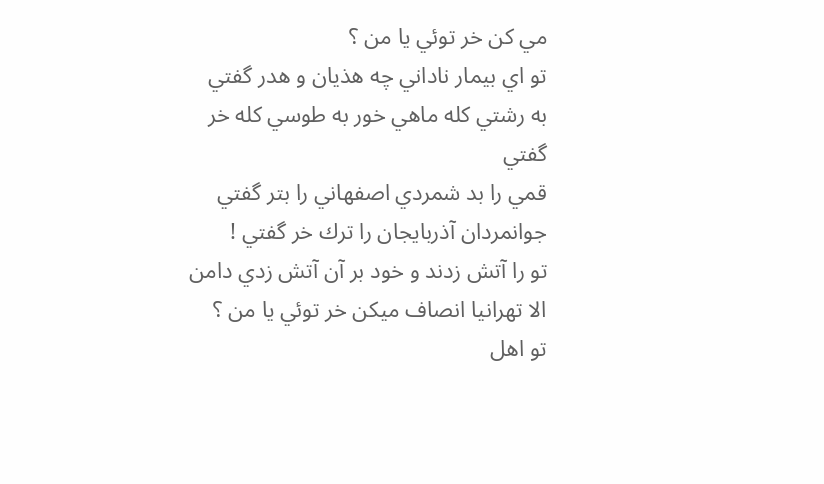مي كن خر توئي يا من ؟
تو اي بيمار ناداني چه هذيان و هدر گفتي
به رشتي كله ماهي خور به طوسي كله خر گفتي
قمي را بد شمردي اصفهاني را بتر گفتي
جوانمردان آذربايجان را ترك خر گفتي !
تو را آتش زدند و خود بر آن آتش زدي دامن
الا تهرانيا انصاف ميكن خر توئي يا من ؟
تو اهل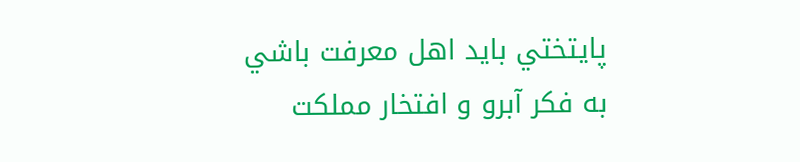پايتختي بايد اهل معرفت باشي
به فكر آبرو و افتخار مملكت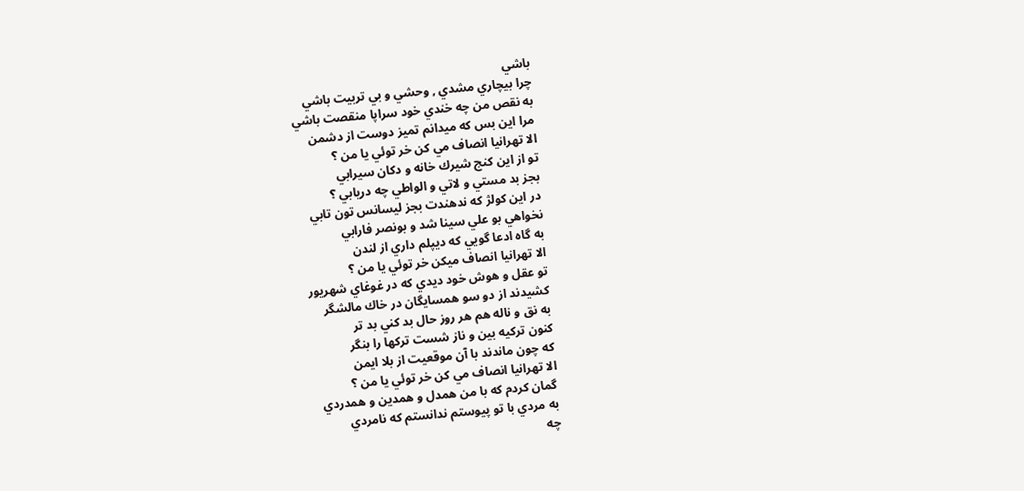باشي
چرا بيچاري مشدي , وحشي و بي تربيت باشي
به نقص من چه خندي خود سراپا منقصت باشي
مرا اين بس كه ميدانم تميز دوست از دشمن
الا تهرانيا انصاف مي كن خر توئي يا من ؟
تو از اين كنج شيرك خانه و دكان سيرابي
بجز بد مستي و لاتي و الواطي چه دريابي ؟
در اين كولژ كه ندهندت بجز ليسانس تون تابي
نخواهي بو علي سينا شد و بونصر فارابي
به گاه ادعا گويي كه ديپلم داري از لندن
الا تهرانيا انصاف ميكن خر توئي يا من ؟
تو عقل و هوش خود ديدي كه در غوغاي شهريور
كشيدند از دو سو همسايگان در خاك مالشگر
به نق و ناله هم هر روز حال بد كني بد تر
كنون تركيه بين و ناز شست تركها را بنگر
كه چون ماندند با آن موقعيت از بلا ايمن
الا تهرانيا انصاف مي كن خر توئي يا من ؟
گمان كردم كه با من همدل و همدين و همدردي
به مردي با تو پيوستم ندانستم كه نامردي
چه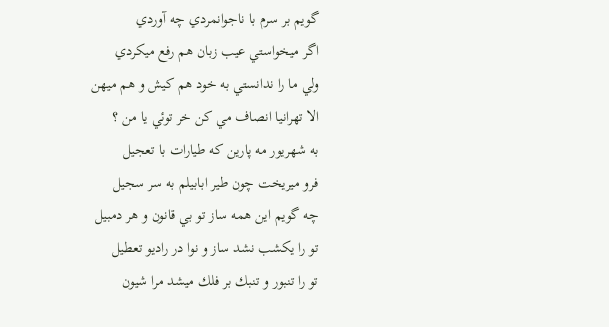گويم بر سرم با ناجوانمردي چه آوردي
اگر ميخواستي عيب زبان هم رفع ميكردي
ولي ما را ندانستي به خود هم كيش و هم ميهن
الا تهرانيا انصاف مي كن خر توئي يا من ؟
به شهريور مه پارين كه طيارات با تعجيل
فرو ميريخت چون طير ابابيلم به سر سجيل
چه گويم اين همه ساز تو بي قانون و هر دمبيل
تو را يكشب نشد ساز و نوا در راديو تعطيل
تو را تنبور و تنبك بر فلك ميشد مرا شيون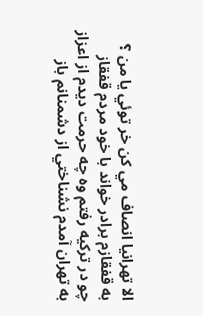الا تهرانيا انصاف مي كن خر توئي يا من ؟
به قفقازم برادر خواند با خود مردم قفقاز
چو در تركيه رفتم وه چه حرمت ديدم از اعزاز
به تهران آمدم نشناختي از دشمنانم باز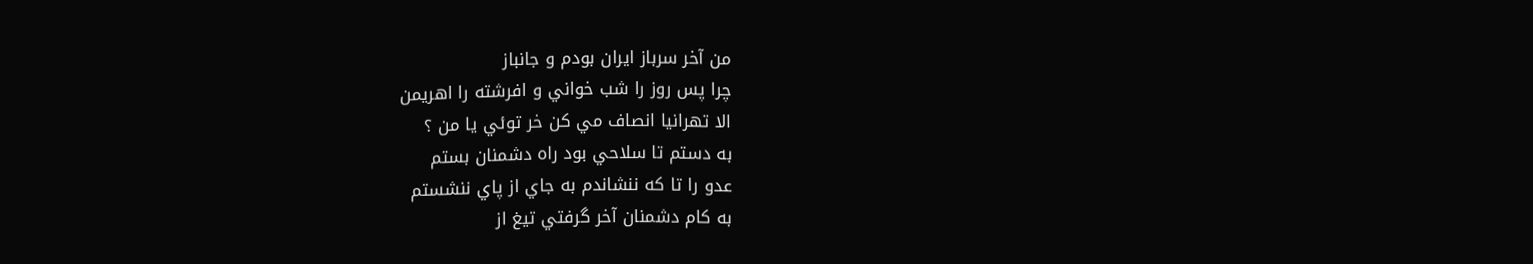من آخر سرباز ايران بودم و جانباز
چرا پس روز را شب خواني و افرشته را اهريمن
الا تهرانيا انصاف مي كن خر توئي يا من ؟
به دستم تا سلاحي بود راه دشمنان بستم
عدو را تا كه ننشاندم به جاي از پاي ننشستم
به كام دشمنان آخر گرفتي تيغ از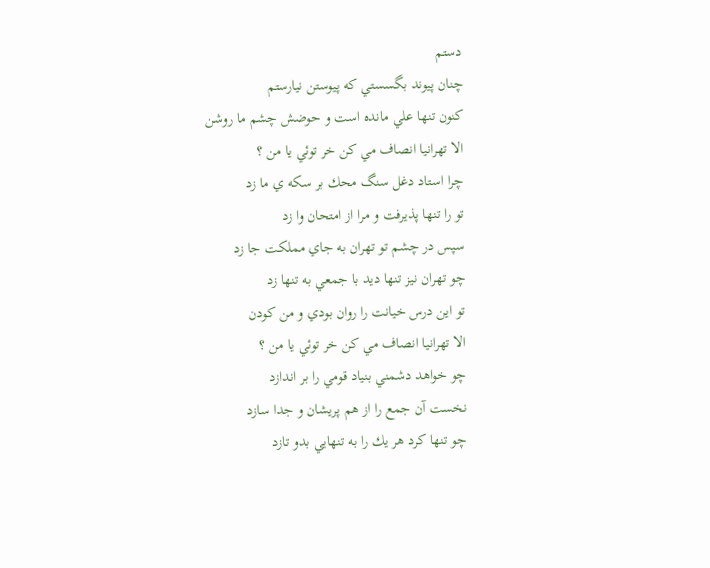دستم
چنان پيوند بگسستي كه پيوستن نيارستم
كنون تنها علي مانده است و حوضش چشم ما روشن
الا تهرانيا انصاف مي كن خر توئي يا من ؟
چرا استاد دغل سنگ محك بر سكه ي ما زد
تو را تنها پذيرفت و مرا از امتحان وا زد
سپس در چشم تو تهران به جاي مملكت جا زد
چو تهران نيز تنها ديد با جمعي به تنها زد
تو اين درس خيانت را روان بودي و من كودن
الا تهرانيا انصاف مي كن خر توئي يا من ؟
چو خواهد دشمني بنياد قومي را بر اندازد
نخست آن جمع را از هم پريشان و جدا سازد
چو تنها كرد هر يك را به تنهايي بدو تازد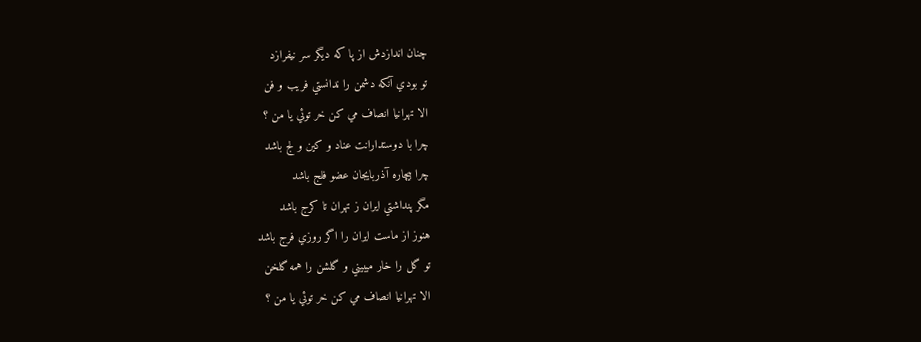چنان اندازدش از پا كه ديگر سر نيفرازد
تو بودي آنكه دشمن را ندانستي فريب و فن
الا تهرانيا انصاف مي كن خر توئي يا من ؟
چرا با دوستدارانت عناد و كين و لج باشد
چرا بيچاره آذربايجان عضو فلج باشد
مگر پنداشتي ايران ز تهران تا كرج باشد
هنوز از ماست ايران را اگر روزي فرج باشد
تو گل را خار ميبيني و گلشن را همه گلخن
الا تهرانيا انصاف مي كن خر توئي يا من ؟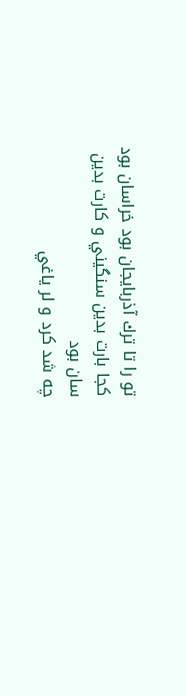تو را تا ترك آذربايجان بود خراسان بود
كجا بارت بدين سنگيني و كارت بدين سان بود
چه شد كرد و لر ياغي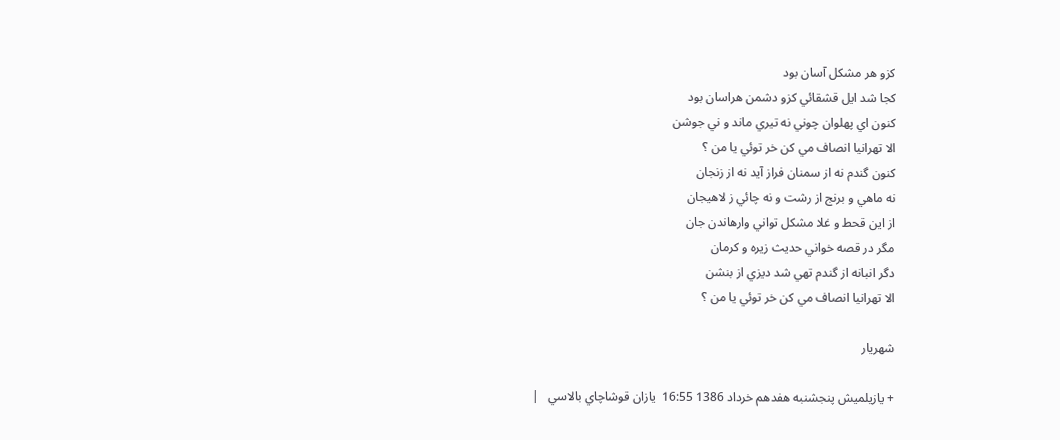كزو هر مشكل آسان بود
كجا شد ايل قشقائي كزو دشمن هراسان بود
كنون اي پهلوان چوني نه تيري ماند و ني جوشن
الا تهرانيا انصاف مي كن خر توئي يا من ؟
كنون گندم نه از سمنان فراز آيد نه از زنجان
نه ماهي و برنج از رشت و نه چائي ز لاهيجان
از اين قحط و غلا مشكل تواني وارهاندن جان
مگر در قصه خواني حديث زيره و كرمان
دگر انبانه از گندم تهي شد ديزي از بنشن
الا تهرانيا انصاف مي كن خر توئي يا من ؟

شهریار

+ یازیلمیش پنجشنبه هفدهم خرداد 1386 16:55  يازان قوشاچاي بالاسي   |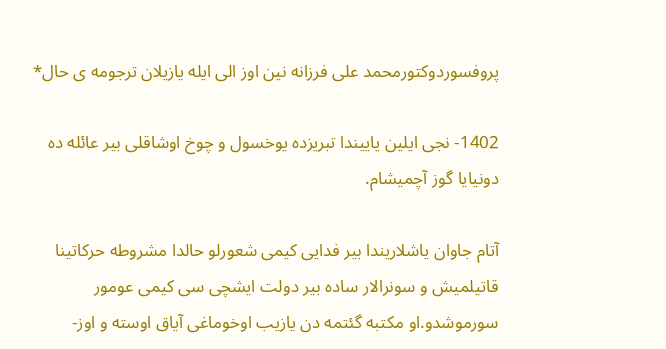پروفسوردوکتورمحمد علی فرزانه نین اوز الی ایله یازیلان ترجومه ی حال*

1402- نجی ایلین یاییندا تبریزده یوخسول و چوخ اوشاقلی بیر عائله ده دونیایا گوز آچمیشام.

آتام جاوان یاشلاریندا بیر فدایی کیمی شعورلو حالدا مشروطه حرکاتینا قاتیلمیش و سونرالار ساده بیر دولت ایشچی سی کیمی عومور سورموشدو.او مکتبه گئتمه دن یازیب اوخوماغی آیاق اوسته و اوز-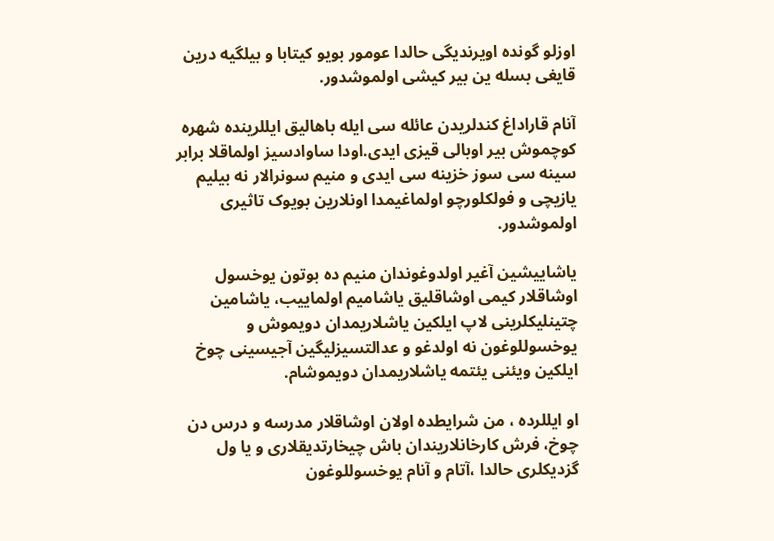اوزلو گونده اویرندیگی حالدا عومور بویو کیتابا و بیلگیه درین قایغی بسله ین بیر کیشی اولموشدور.

آنام قاراداغ کندلریدن عائله سی ایله باهالیق ایللرینده شهره کوچموش بیر اوبالی قیزی ایدی.اودا ساوادسیز اولماقلا برابر سینه سی سوز خزینه سی ایدی و منیم سونرالار نه بیلیم یازیچی و فولکلورچو اولماغیمدا اونلارین بویوک تاثیری اولموشدور.

یاشاییشین آغیر اولدوغوندان منیم ده بوتون یوخسول اوشاقلار کیمی اوشاقلیق یاشامیم اولماییب، یاشامین چتینلیکلرینی لاپ ایلکین یاشلاریمدان دویموش و یوخسوللوغون نه اولدغو و عدالتسیزلیگین آجیسینی چوخ ایلکین ویئنی یئتمه یاشلاریمدان دویموشام.

او ایللرده ، من شرایطده اولان اوشاقلار مدرسه و درس دن چوخ، فرش کارخانلاریندان باش چیخارتدیقلاری و یا ول گزدیکلری حالدا ،آتام و آنام یوخسوللوغون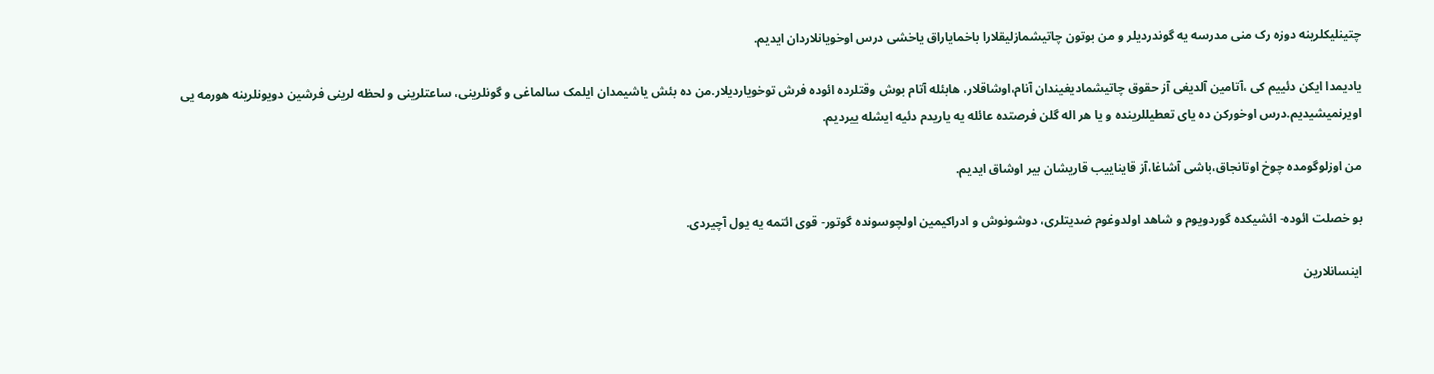چتینلیکلرینه دوزه رک منی مدرسه یه گوندردیلر و من بوتون چاتیشمازلیقلارا باخمایاراق یاخشی درس اوخویانلاردان ایدیم.

یادیمدا ایکن دئییم کی ،آتامین آلدیغی آز حقوق چاتیشمادیغیندان آنام،اوشاقلار، هابئله آتام بوش وقتلرده ائوده فرش توخویاردیلار.من ده بئش یاشیمدان ایلمک سالماغی و گونلرینی، ساعتلرینی و لحظه لرینی فرشین دویونلرینه هورمه یی اویرنمیشیدیم.درس اوخورکن ده یای تعطیللرینده و یا هر اله گلن فرصتده عائله یه یاریدم دئیه ایشله ییردیم.

من اوزلوگومده چوخ اوتانجاق،باشی آشاغا،آز قایناییب قاریشان بیر اوشاق ایدیم.

بو خصلت ائوده- ائشیکده گوردویوم و شاهد اولدوغوم ضدیتلری، دوشونوش و ادراکیمین اولچوسونده گوتور- قوی ائتمه یه یول آچیردی.

اینسانلارین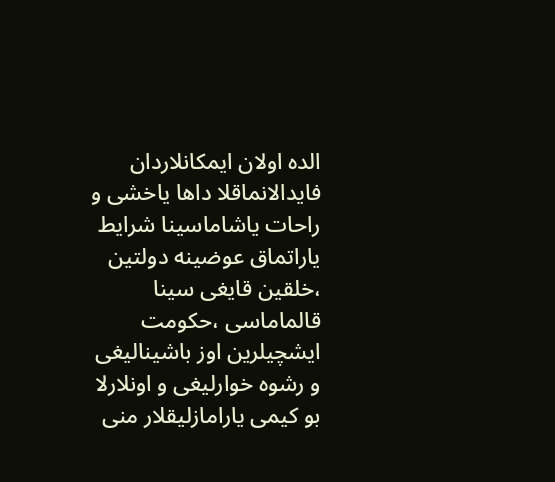الده اولان ایمکانلاردان فایدالانماقلا داها یاخشی و راحات یاشاماسینا شرایط یاراتماق عوضینه دولتین ،خلقین قایغی سینا قالماماسی ،حکومت ایشچیلرین اوز باشینالیغی و رشوه خوارلیغی و اونلارلا بو کیمی یارامازلیقلار منی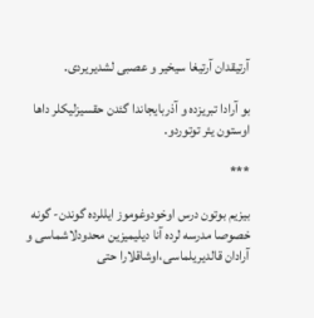آرتیقدان آرتیغا سیخیر و عصبی لشدیریردی.

بو آرادا تبریزده و آذربایجاندا گئدن حقسیزلیکلر داها اوستون یئر توتوردو.

***

بیزیم بوتون درس اوخودوغوموز ایللرده گوندن- گونه خصوصا مدرسه لرده آنا دیلیمیزین محدودلاشماسی و آرادان قالدیریلماسی،اوشاقلارا حتی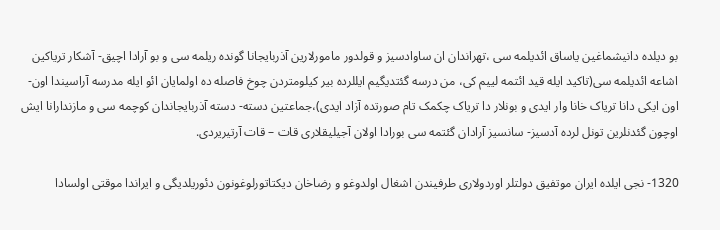بو دیلده دانیشماغین یاساق ائدیلمه سی ،تهراندان ان ساوادسیز و قولدور مامورلارین آذربایجانا گونده ریلمه سی و بو آرادا اچیق- آشکار تریاکین اشاعه ائدیلمه سی(تاکید ایله قید ائتمه لییم کی، من درسه گئتدیگیم ایللرده بیر کیلومتردن چوخ فاصله ده اولمایان ائو ایله مدرسه آراسیندا اون- اون ایکی دانا تریاک خانا وار ایدی و بونلار دا تریاک چکمک تام صورتده آزاد ایدی)،جماعتین دسته- دسته آذربایجاندان کوچمه سی و مازندارانا ایش اوچون گئدنلرین تونل لرده آدسیز- سانسیز آرادان گئتمه سی بورادا اولان آجیلیقلاری قات – قات آرتیریردی.

1320- نجی ایلده ایران موتفیق دولتلر اوردولاری طرفیندن اشغال اولدوغو و رضاخان دیکتاتورلوغونون دئوریلدیگی و ایراندا موقتی اولسادا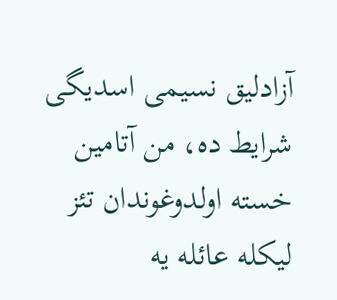آزادلیق نسیمی اسدیگی شرایط ده، من آتامین خسته اولدوغوندان تئز لیکله عائله یه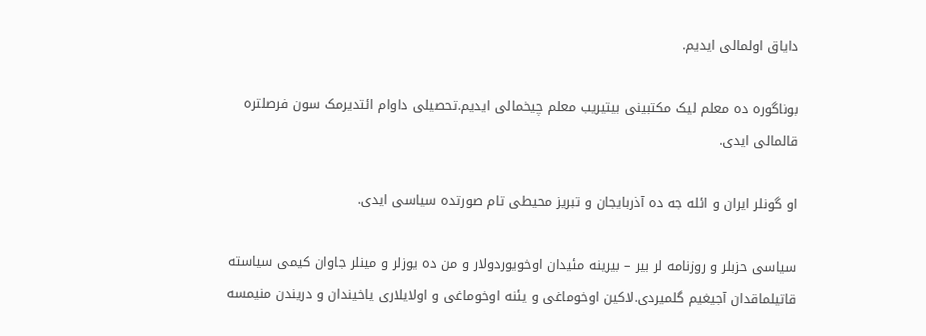دایاق اولمالی ایدیم.

بوناگوره ده معلم لیک مکتبینی بیتیریب معلم چیخمالی ایدیم.تحصیلی داوام ائتدیرمک سون فرصلتره قالمالی ایدی.

او گونلر ایران و ائله جه ده آذربایجان و تبریز محیطی تام صورتده سیاسی ایدی.

سیاسی حزبلر و روزنامه لر بیر – بیرینه مئیدان اوخویوردولار و من ده یوزلر و مینلر جاوان کیمی سیاسته قاتیلماقدان آجیغیم گلمیردی.لاکین اوخوماغی و یئنه اوخوماغی و اولایلاری یاخیندان و دریندن منیمسه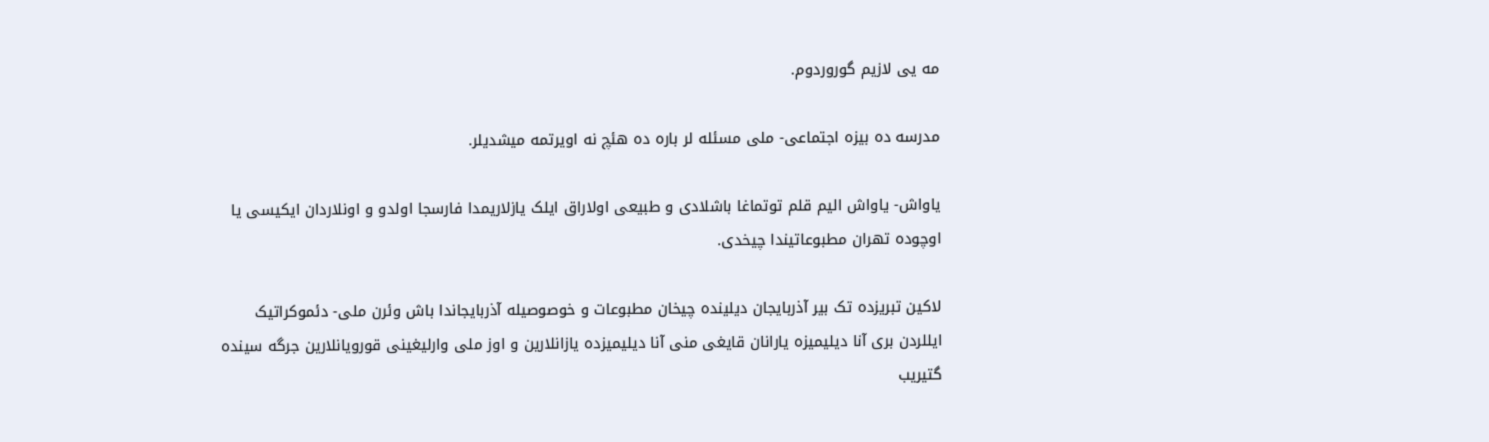مه یی لازیم گوروردوم.

مدرسه ده بیزه اجتماعی- ملی مسئله لر باره ده هئچ نه اویرتمه میشدیلر.

یاواش- یاواش الیم قلم توتماغا باشلادی و طبیعی اولاراق ایلک یازلاریمدا فارسجا اولدو و اونلاردان ایکیسی یا اوچوده تهران مطبوعاتیندا چیخدی.

لاکین تبریزده تک بیر آذربایجان دیلینده چیخان مطبوعات و خوصوصیله آذربایجاندا باش وئرن ملی- دئموکراتیک ایللردن بری آنا دیلیمیزه یارانان قایغی منی آنا دیلیمیزده یازانلارین و اوز ملی وارلیغینی قورویانلارین جرگه سینده گتیریب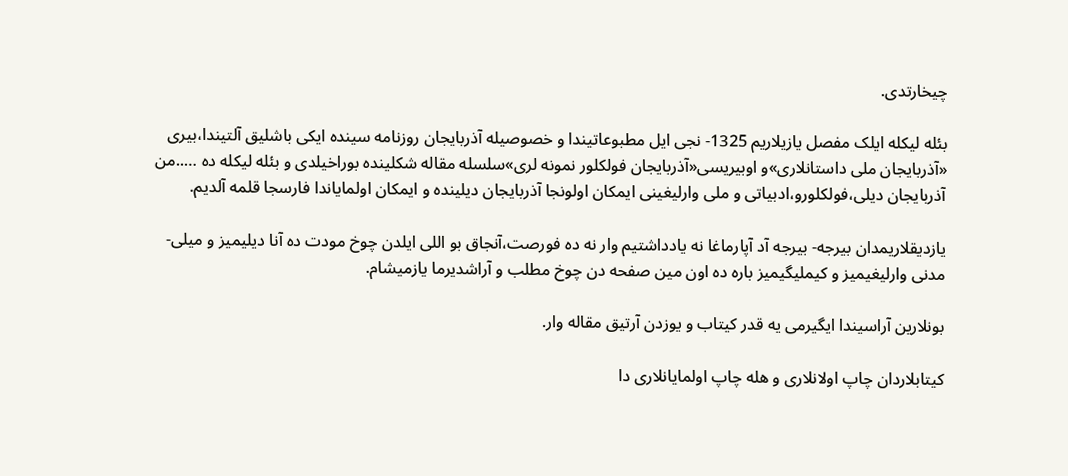چیخارتدی.

بئله لیکله ایلک مفصل یازیلاریم 1325- نجی ایل مطبوعاتیندا و خصوصیله آذربایجان روزنامه سینده ایکی باشلیق آلتیندا،بیری «آذربایجان ملی داستانلاری»و اوبیریسی«آذربایجان فولکلور نمونه لری»سلسله مقاله شکلینده بوراخیلدی و بئله لیکله ده …..من آذربایجان دیلی،فولکلورو،ادبیاتی و ملی وارلیغینی ایمکان اولونجا آذربایجان دیلینده و ایمکان اولمایاندا فارسجا قلمه آلدیم.

یازدیقلاریمدان بیرجه- بیرجه آد آپارماغا نه یادداشتیم وار نه ده فورصت،آنجاق بو اللی ایلدن چوخ مودت ده آنا دیلیمیز و میلی- مدنی وارلیغیمیز و کیملیگیمیز باره ده اون مین صفحه دن چوخ مطلب و آراشدیرما یازمیشام.

بونلارین آراسیندا ایگیرمی یه قدر کیتاب و یوزدن آرتیق مقاله وار.

کیتابلاردان چاپ اولانلاری و هله چاپ اولمایانلاری دا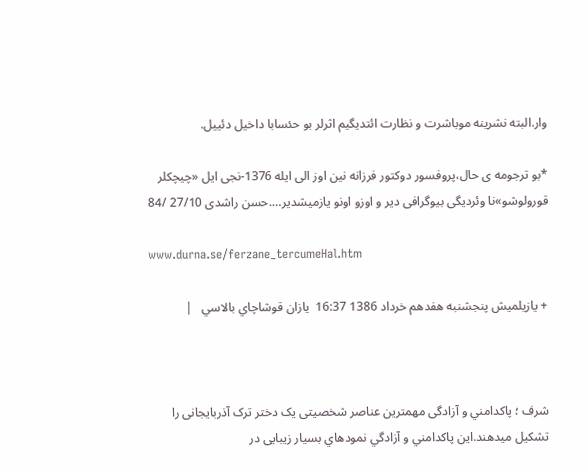وار.البته نشرینه موباشرت و نظارت ائتدیگیم اثرلر بو حئسابا داخیل دئییل.

*بو ترجومه ی حال،پروفسور دوکتور فرزانه نین اوز الی ایله 1376-نجی ایل «چیچکلر قورولوشو»نا وئردیگی بیوگرافی دیر و اوزو اونو یازمیشدیر….حسن راشدی 27/10 /84

www.durna.se/ferzane_tercumeHal.htm

+ یازیلمیش پنجشنبه هفدهم خرداد 1386 16:37  يازان قوشاچاي بالاسي   |



شرف ؛ پاکدامني و آزادگی مهمترين عناصر شخصيتی يک دختر ترک آذربايجانی را تشکيل ميدهند.اين پاکدامني و آزادگي نمودهاي بسيار زيبايی در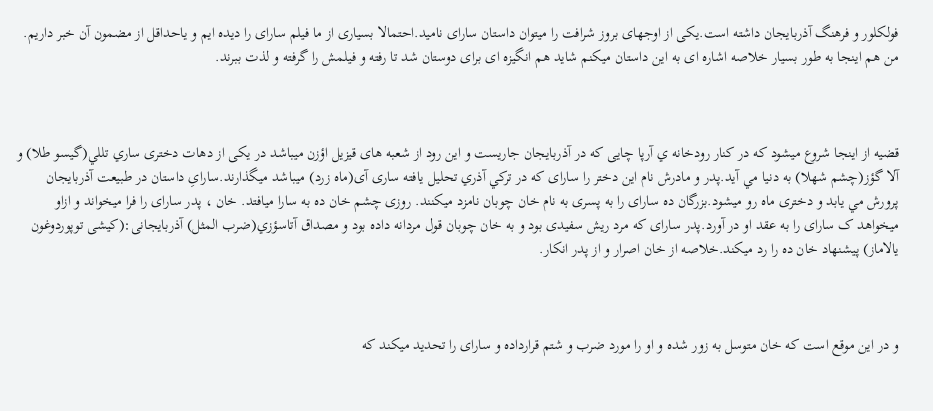فولکلور و فرهنگ آذربايجان داشته است.يکی از اوجهای بروز شرافت را ميتوان داستان سارای ناميد.احتمالا بسياری از ما فيلم سارای را ديده ايم و ياحداقل از مضمون آن خبر داريم. من هم اينجا به طور بسيار خلاصه اشاره ای به اين داستان ميکنم شايد هم انگيزه ای برای دوستان شد تا رفته و فيلمش را گرفته و لذت ببرند.



قضيه از اينجا شروع ميشود که در کنار رودخانه ي آرپا چايی که در آذربايجان جاريست و اين رود از شعبه های قيزيل اؤزن ميباشد در يکی از دهات دختری ساري تللي(گيسو طلا) و آلا گؤز(چشم شهلا) به دنيا مي آيد.پدر و مادرش نام اين دختر را سارای که در ترکي آذري تحليل يافته ساری آی(ماه زرد) ميباشد ميگذارند.سارایِ داستان در طبيعت آذربايجان پرورش مي يابد و دختری ماه رو ميشود.بزرگان ده سارای را به پسری به نام خان چوبان نامزد ميکنند. روزی چشم خان ده به سارا ميافتد. خان ، پدر سارای را فرا ميخواند و ازاو ميخواهد ک سارای را به عقد او در آورد.پدر سارای که مرد ريش سفيدی بود و به خان چوبان قول مردانه داده بود و مصداق آتاسؤزي(ضرب المثل) آذربايجانی:(کيشی توپوردوغون يالاماز) پيشنهاد خان ده را رد ميکند.خلاصه از خان اصرار و از پدر انکار.



و در این موقع است که خان متوسل به زور شده و او را مورد ضرب و شتم قرارداده و سارای را تحدید میکند که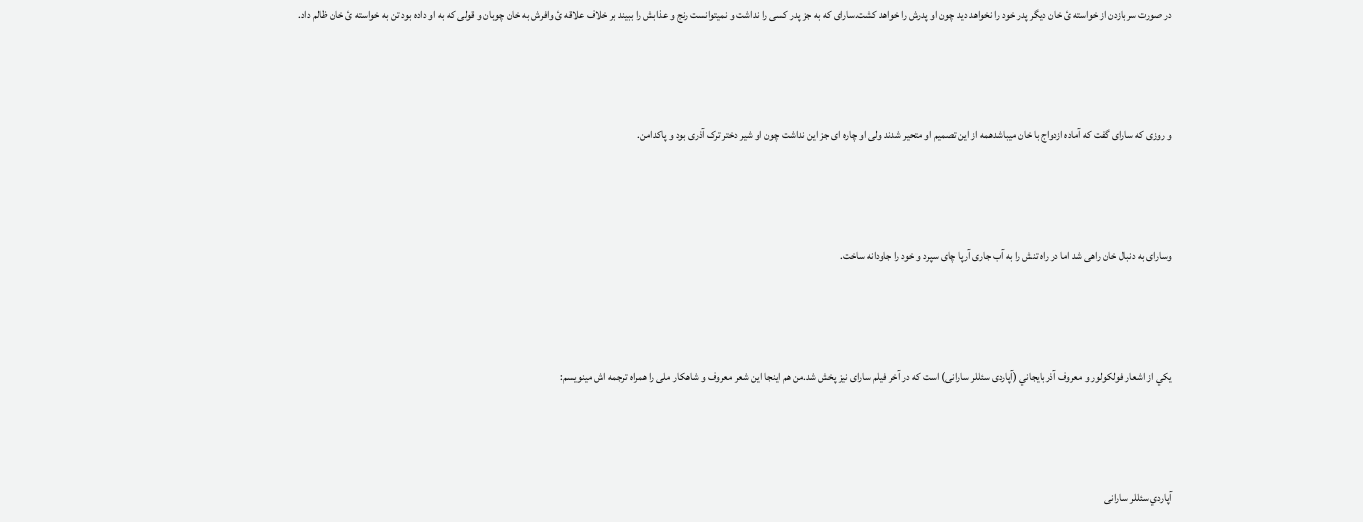در صورت سربازدن از خواسته ئ خان دیگر پدر خود را نخواهد دید چون او پدرش را خواهد کشت.سارای که به جز پدر کسی را نداشت و نمیتوانست رنج و عذابش را ببیند بر خلاف علاقه ئ وافرش به خان چوبان و قولی که به او داده بود تن به خواسته ئ خان ظالم داد.



و روزی که سارای گفت که آماده ازدواج با خان ميباشدهمه از اين تصميم او متحیر شدند ولی او چاره ای جز این نداشت چون او شیر دختر ترک آذری بود و پاکدامن.



وسارای به دنبال خان راهی شد اما در راه تنش را به آب جاری آرپا چای سپرد و خود را جاودانه ساخت.



يکي از اشعار فولکولور و معروف آذربايجاني (آپاردی سئللر سارانی) است که در آخر فيلم سارای نيز پخش شد.من هم اينجا اين شعر معروف و شاهکار ملی را همراه ترجمه اش مينويسم:



آپاردي سئللر سارانی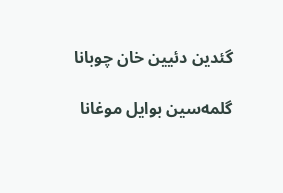گئدين دئيين خان چوبانا

گلمه‌سين بوايل موغانا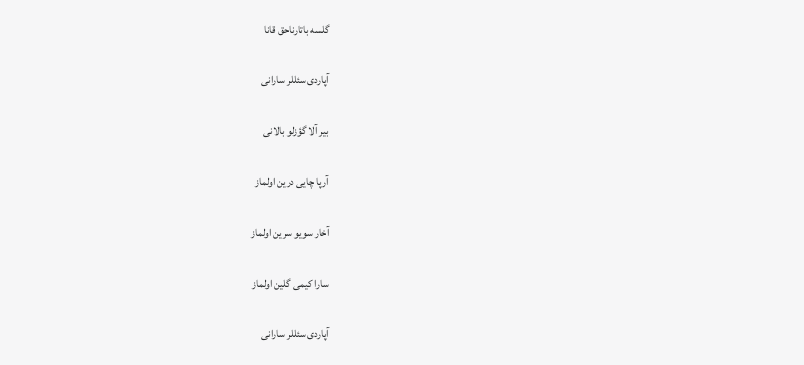گلسه باتارناحق قانا

آپاردی سئللر سارانی

بير آلا گؤزلو بالانی

آرپا چايی درين اولماز

آخار سويو سرين اولماز

سارا کيمی گلين اولماز

آپاردی سئللر سارانی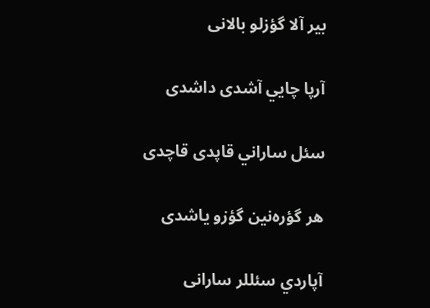بير آلا گؤزلو بالانی

آرپا چايي آشدی داشدی

سئل ساراني قاپدی قاچدی

هر گؤره‌نين گؤزو ياشدی

آپاردي سئللر سارانی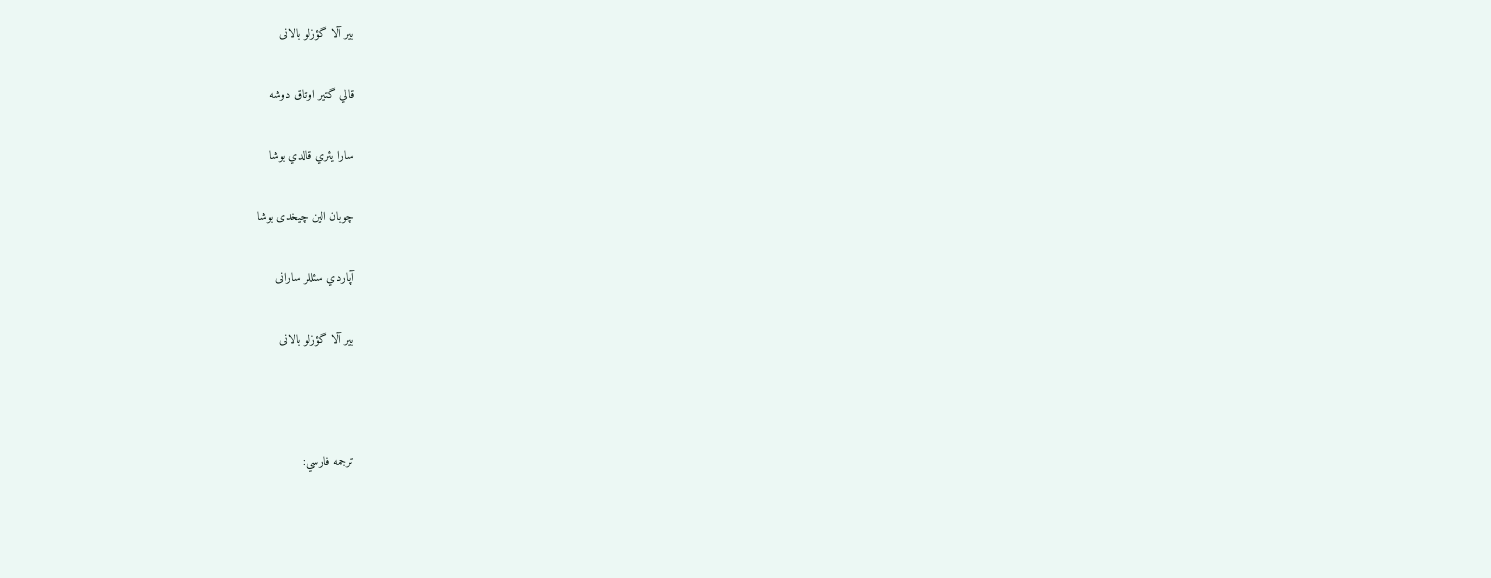بير آلا گؤزلو بالانی

قالي گتير اوتاق دوشه

سارا يئري قالدي بوشا

چوبان الين چيخدی بوشا

آپاردي سئللر سارانی

بير آلا گؤزلو بالانی



ترجمه فارسي: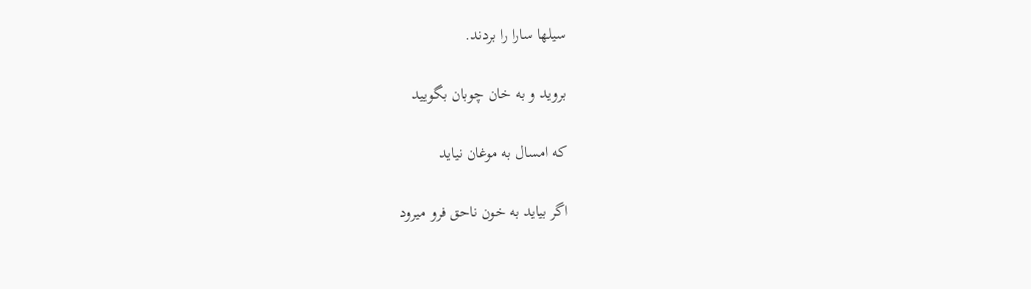سيلها سارا را بردند.

برويد و به خان چوبان بگوييد

که امسال به موغان نيايد

اگر بيايد به خون ناحق فرو ميرود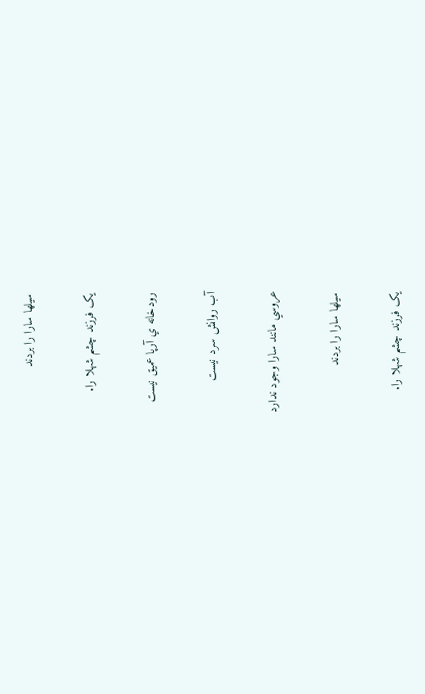سيلها سارا را بردند

يک فرزند چشم شهلا را.

رودخانه ي آرپا عميق نيست

آب روانش سرد نيست

عروسي مانند سارا وجود ندارد

سيلها سارا را بردند

يک فرزند چشم شهلا را.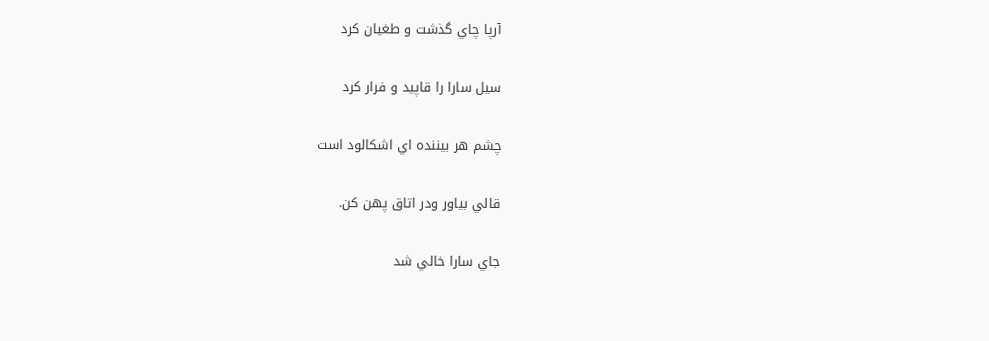آرپا چاي گذشت و طغيان کرد

سيل سارا را قاپيد و فرار کرد

چشم هر بيننده اي اشکالود است

قالي بياور ودر اتاق پهن کن.

جاي سارا خالي شد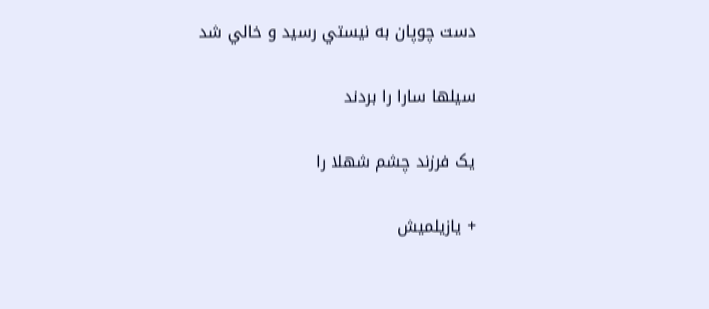دست چوپان به نيستي رسيد و خالي شد

سيلها سارا را بردند

يک فرزند چشم شهلا را

+ یازیلمیش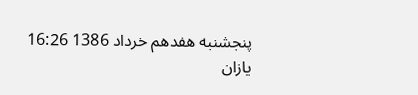پنجشنبه هفدهم خرداد 1386 16:26  يازان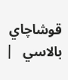قوشاچاي بالاسي   |